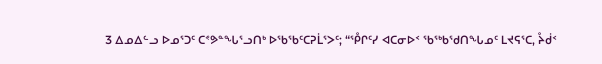3 ᐃᓄᐃᓪᓗ ᐅᓄᕐᑐᑦ ᑕᕝᕗᓐᖓᕐᓗᑎᒃ ᐅᖃᖃᑦᑕᕈᒫᕐᐳᑦ; “ᕾᒋᑦᓯ ᐊᑕᓂᐅᑉ ᖃᖅᑲᖁᑎᖓᓄᑦ ᒪᔪᕋᕐᑕ, ᔧᑰᑉ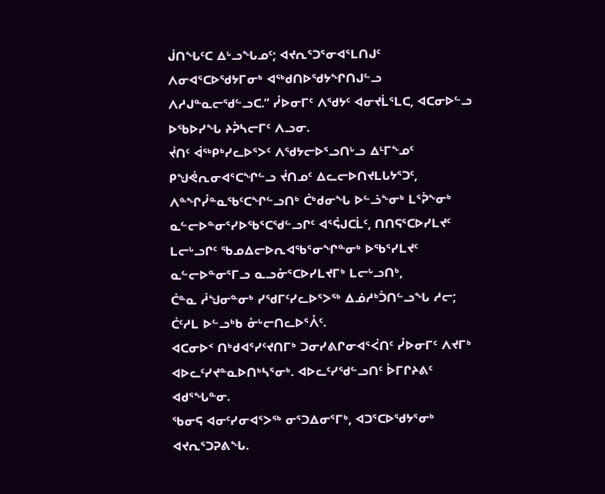ᒎᑎᖓᑦᑕ ᐃᒡᓗᖓᓄᑦ; ᐊᔪᕆᕐᑐᕐᓂᐊᕐᒪᑎᒍᑦ ᐱᓂᐊᕐᑕᐅᖁᔭᒥᓂᒃ ᐊᖅᑯᑎᐅᖁᔭᖏᑎᒍᓪᓗ ᐱᓱᒍᓐᓇᓕᖁᓪᓗᑕ.” ᓮᐅᓂᒥᑦ ᐱᖁᔭᑦ ᐊᓂᔪᒫᕐᒪᑕ, ᐊᑕᓂᐅᓪᓗ ᐅᖃᐅᓯᖓ ᔨᕉᓴᓕᒥᑦ ᐱᓗᓂ.
ᔫᑎᑦ ᐋᖅᑭᒃᓯᓚᐅᕐᐳᑦ ᐱᖁᔭᓕᐅᕐᓗᑎᒡᓗ ᐃᒻᒥᖕᓄᑦ ᑭᖑᕚᕆᓂᐊᕐᑕᖏᓪᓗ ᔫᑎᓄᑦ ᐃᓚᓕᐅᑎᔪᒪᒐᔭᕐᑐᑦ, ᐱᓐᖏᓮᓐᓇᖃᑦᑕᖏᓪᓗᑎᒃ ᑖᒃᑯᓂᖓ ᐅᓪᓘᖕᓂᒃ ᒪᕐᕉᖕᓂᒃ ᓇᓪᓕᐅᓐᓂᕐᓯᐅᖃᕐᑕᖁᓪᓗᒋᑦ ᐊᕐᕌᒍᑕᒫᑦ, ᑎᑎᕋᕐᑕᐅᓯᒪᔪᑦ ᒪᓕᒡᓗᒋᑦ ᖃᓄᐃᓕᐅᕆᐊᖃᕐᓂᖏᓐᓂᒃ ᐅᖃᕐᓯᒪᔪᑦ ᓇᓪᓕᐅᓐᓂᕐᒥᓗ ᓇᓗᓁᕐᑕᐅᓯᒪᔪᒥᒃ ᒪᓕᒡᓗᑎᒃ,
ᑖᓐᓇ ᓲᖑᓂᓐᓂᒃ ᓯᖁᒥᑦᓯᓚᐅᕐᐳᖅ ᐃᓅᓱᒃᑑᑎᓪᓗᖓ ᓱᓕ; ᑖᑦᓱᒪ ᐅᓪᓗᒃᑲ ᓁᒡᓕᑎᓚᐅᕐᐰᑦ.
ᐊᑕᓂᐅᑉ ᑎᒃᑯᐊᕐᓯᑦᔪᑎᒥᒃ ᑐᓂᓯᕕᒋᓂᐊᕐᐹᑎᑦ ᓮᐅᓂᒥᑦ ᐱᔪᒥᒃ ᐊᐅᓚᑦᓯᔪᓐᓇᐅᑎᒃᓴᕐᓂᒃ. ᐊᐅᓚᑦᓯᖁᓪᓗᑎᑦ ᐆᒥᒋᔨᕕᑦ ᐊᑯᕐᖓᓐᓂ.
ᖃᓂᕋ ᐊᓂᑦᓯᓂᐊᕐᐳᖅ ᓂᕐᑐᐃᓂᕐᒥᒃ, ᐊᑐᕐᑕᐅᖁᔭᕐᓂᒃ ᐊᔪᕆᕐᑐᕈᕕᖓ.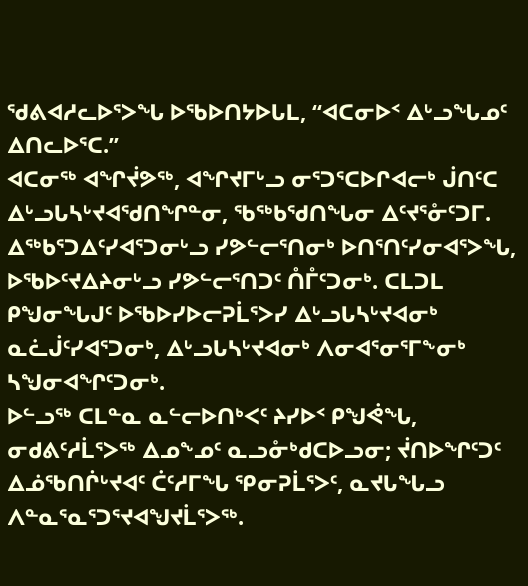ᖁᕕᐊᓱᓚᐅᕐᐳᖓ ᐅᖃᐅᑎᔭᐅᒐᒪ, “ᐊᑕᓂᐅᑉ ᐃᒡᓗᖓᓄᑦ ᐃᑎᓚᐅᕐᑕ.”
ᐊᑕᓂᖅ ᐊᖏᔫᕗᖅ, ᐊᖏᔪᒥᒡᓗ ᓂᕐᑐᕐᑕᐅᒋᐊᓕᒃ ᒎᑎᑦᑕ ᐃᒡᓗᒐᓴᒡᔪᐊᖁᑎᖏᓐᓂ, ᖃᖅᑲᖁᑎᖓᓂ ᐃᑦᔪᕐᓁᑦᑐᒥ.
ᐃᖅᑲᕐᑐᐃᑦᓯᐊᕐᑐᓂᒡᓗ ᓯᕗᓪᓕᕐᑎᓂᒃ ᐅᑎᕐᑎᑦᓯᓂᐊᕐᐳᖓ, ᐅᖃᐅᑦᔪᐃᔨᓂᒡᓗ ᓯᕗᓪᓕᕐᑎᑐᑦ ᑍᒤᑦᑐᓂᒃ. ᑕᒪᑐᒪ ᑭᖑᓂᖓᒍᑦ ᐅᖃᐅᓯᐅᓕᕈᒫᕐᐳᓯ ᐃᒡᓗᒐᓴᒡᔪᐊᓂᒃ ᓇᓛᒎᑦᓯᐊᕐᑐᓂᒃ, ᐃᒡᓗᒐᓴᒡᔪᐊᓂᒃ ᐱᓂᐊᕐᓂᕐᒥᖕᓂᒃ ᓴᖑᓂᐊᖏᑦᑐᓂᒃ.
ᐅᓪᓗᖅ ᑕᒪᓐᓇ ᓇᓪᓕᐅᑎᒃᐸᑦ ᔨᓯᐅᑉ ᑭᖑᕚᖓ, ᓂᑯᕕᑦᓱᒫᕐᐳᖅ ᐃᓄᖕᓄᑦ ᓇᓗᓁᒃᑯᑕᐅᓗᓂ; ᔫᑎᐅᖏᑦᑐᑦ ᐃᓅᖃᑎᒌᒡᔪᐊᑦ ᑖᑦᓱᒥᖓ ᕿᓂᕈᒫᕐᐳᑦ, ᓇᔪᒐᖓᓗ ᐱᓐᓇᕐᓇᕐᑐᕐᔪᐊᖑᔪᒫᕐᐳᖅ.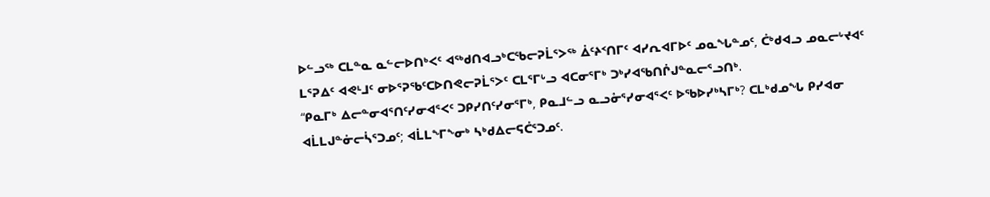ᐅᓪᓗᖅ ᑕᒪᓐᓇ ᓇᓪᓕᐅᑎᒃᐸᑦ ᐊᖅᑯᑎᐊᓗᒃᑕᖃᓕᕈᒫᕐᐳᖅ ᐄᑦᔨᑉᑎᒥᑦ ᐊᓯᕆᐊᒥᐅᑦ ᓄᓇᖓᓐᓄᑦ, ᑖᒃᑯᐊᓗ ᓄᓇᓕᒡᔪᐊᑦ ᒪᕐᕈᐃᑦ ᐊᕙᒻᒧᑦ ᓂᐅᕐᕈᖃᑦᑕᐅᑎᕙᓕᕈᒫᕐᐳᑦ ᑕᒪᕐᒥᒡᓗ ᐊᑕᓂᕐᒥᒃ ᑐᒃᓯᐊᖃᑎᒌᒍᓐᓇᓕᕐᓗᑎᒃ.
“ᑭᓇᒥᒃ ᐃᓕᓐᓂᐊᕐᑎᑦᓯᓂᐊᕐᐸᑦ ᑐᑭᓯᑎᑦᓯᓂᕐᒥᒃ, ᑭᓇᒧᓪᓗ ᓇᓗᓁᕐᓯᓂᐊᕐᐸᑦ ᐅᖃᐅᓯᒃᓴᒥᒃ? ᑕᒪᒃᑯᓄᖓ ᑭᓯᐊᓂ ᐊᒫᒪᒍᓐᓃᓕᓵᕐᑐᓄᑦ; ᐊᒫᒪᖕᒥᖕᓂᒃ ᓴᒃᑯᐃᓕᕋᑖᕐᑐᓄᑦ.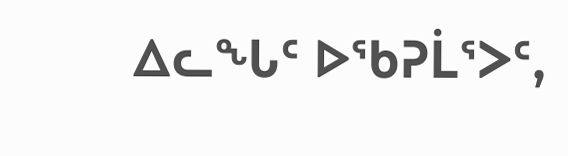ᐃᓚᖓᑦ ᐅᖃᕈᒫᕐᐳᑦ,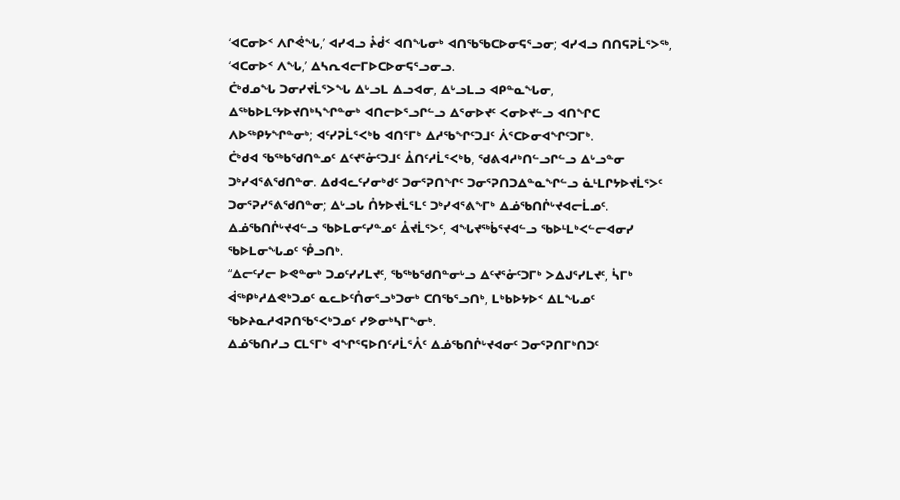‘ᐊᑕᓂᐅᑉ ᐱᒋᕚᖓ,’ ᐊᓯᐊᓗ ᔧᑰᑉ ᐊᑎᖓᓂᒃ ᐊᑎᖃᖃᑕᐅᓂᕋᕐᓗᓂ; ᐊᓯᐊᓗ ᑎᑎᕋᕈᒫᕐᐳᖅ, ‘ᐊᑕᓂᐅᑉ ᐱᖓ,’ ᐃᓴᕆᐊᓕᒥᐅᑕᐅᓂᕋᕐᓗᓂᓗ.
ᑖᒃᑯᓄᖓ ᑐᓂᓯᔪᒫᕐᐳᖓ ᐃᒡᓗᒪ ᐃᓗᐊᓂ, ᐃᒡᓗᒪᓗ ᐊᑭᓐᓇᖓᓂ, ᐃᖅᑲᐅᒪᑦᔭᐅᔪᑎᒃᓴᖏᓐᓂᒃ ᐊᑎᓕᐅᕐᓗᒋᓪᓗ ᐃᕐᓂᐅᔪᑦ ᐸᓂᐅᔪᓪᓗ ᐊᑎᖏᑕ ᐱᐅᖅᑭᔭᖏᓐᓂᒃ; ᐊᑦᓯᕈᒫᕐᐸᒃᑲ ᐊᑎᕐᒥᒃ ᐃᓱᖃᖏᑦᑐᒧᑦ ᐲᕐᑕᐅᓂᐊᖏᑦᑐᒥᒃ.
ᑖᒃᑯᐊ ᖃᖅᑲᖁᑎᓐᓄᑦ ᐃᑦᔪᕐᓁᑦᑐᒧᑦ ᐂᑎᑦᓱᒫᕐᐸᒃᑲ, ᖁᕕᐊᓱᒃᑎᓪᓗᒋᓪᓗ ᐃᒡᓗᓐᓂ ᑐᒃᓯᐊᕐᕕᖁᑎᓐᓂ. ᐃᑯᐊᓚᑦᓯᓂᒃᑯᑦ ᑐᓂᕐᕈᑎᖏᑦ ᑐᓂᕐᕈᑎᑐᐃᓐᓇᖏᓪᓗ ᓈᒻᒪᒋᔭᐅᔪᒫᕐᐳᑦ ᑐᓂᕐᕈᓯᕐᕕᖁᑎᓐᓂ; ᐃᒡᓗᒐ ᑍᔭᐅᔪᒫᕐᒪᑦ ᑐᒃᓯᐊᕐᕕᖕᒥᒃ ᐃᓅᖃᑎᒌᒡᔪᐊᓕᒫᓄᑦ.
ᐃᓅᖃᑎᒌᒡᔪᐊᓪᓗ ᖃᐅᒪᓂᑦᓯᓐᓄᑦ ᐂᔪᒫᕐᐳᑦ, ᐊᖓᔪᖅᑳᕐᔪᐊᓪᓗ ᖃᐅᒻᒪᒃᐸᓪᓕᐊᓂᓯ ᖃᐅᒪᓂᖓᓄᑦ ᕾᓗᑎᒃ.
“ᐃᓕᑦᓯᓕ ᐅᕙᓐᓂᒃ ᑐᓄᑦᓯᓯᒪᔪᑦ, ᖃᖅᑲᖁᑎᓐᓂᒡᓗ ᐃᑦᔪᕐᓁᑦᑐᒥᒃ ᐳᐃᒍᕐᓯᒪᔪᑦ, ᓵᒥᒃ ᐋᖅᑭᒃᓱᐃᕙᒃᑐᓄᑦ ᓇᓚᐅᑦᑍᓂᕐᓗᒃᑐᓂᒃ ᑕᑎᖃᕐᓗᑎᒃ, ᒪᒃᑲᐅᔭᐅᑉ ᐃᒪᖓᓄᑦ ᖃᐅᔨᓇᓱᐊᕈᑎᖃᕐᐸᒃᑐᓄᑦ ᓯᕗᓂᒃᓴᒥᖕᓂᒃ.
ᐃᓅᖃᑎᓯᓗ ᑕᒪᕐᒥᒃ ᐊᖏᕐᕋᐅᑎᑦᓱᒫᕐᐰᑦ ᐃᓅᖃᑎᒌᒡᔪᐊᓂᑦ ᑐᓂᕐᕈᑎᒥᒃᑎᑐᑦ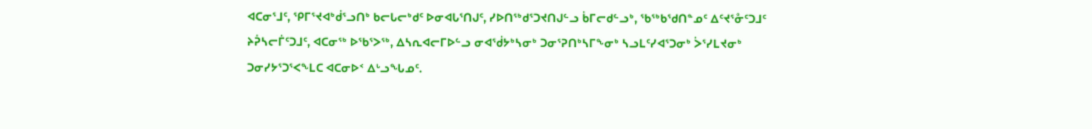ᐊᑕᓂᕐᒧᑦ, ᕿᒥᕐᔪᐊᒃᑰᕐᓗᑎᒃ ᑲᓕᒐᓕᒃᑯᑦ ᐅᓂᐊᒐᕐᑎᒍᑦ, ᓯᐅᑎᖅᑯᕐᑐᔪᑎᒍᓪᓗ ᑳᒥᓕᑯᓪᓗᒃ, ᖃᖅᑲᖁᑎᓐᓄᑦ ᐃᑦᔪᕐᓁᑦᑐᒧᑦ ᔨᕉᓴᓕᒦᑦᑐᒧᑦ, ᐊᑕᓂᖅ ᐅᖃᕐᐳᖅ, ᐃᓴᕆᐊᓕᒥᐅᓪᓗ ᓂᐊᖂᔭᒃᓴᓂᒃ ᑐᓂᕐᕈᑎᒃᓴᒥᖕᓂᒃ ᓴᓗᒪᑦᓯᐊᕐᑐᓂᒃ ᐴᕐᓯᒪᔪᓂᒃ ᑐᓂᓯᔭᕐᑐᕐᐸᖕᒪᑕ ᐊᑕᓂᐅᑉ ᐃᒡᓗᖓᓄᑦ.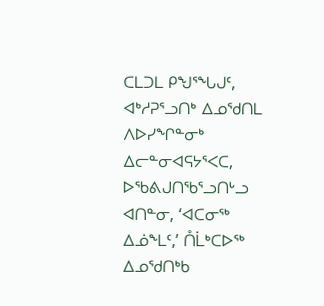ᑕᒪᑐᒪ ᑭᖑᕐᖓᒍᑦ, ᐊᒃᓱᕈᕐᓗᑎᒃ ᐃᓄᖁᑎᒪ ᐱᐅᓯᖏᓐᓂᒃ ᐃᓕᓐᓂᐊᕋᔭᕐᐸᑕ, ᐅᖃᕕᒍᑎᖃᕐᓗᑎᒡᓗ ᐊᑎᓐᓂ, ‘ᐊᑕᓂᖅ ᐃᓅᖕᒪᑦ,’ ᑍᒫᒃᑕᐅᖅ ᐃᓄᖁᑎᒃᑲ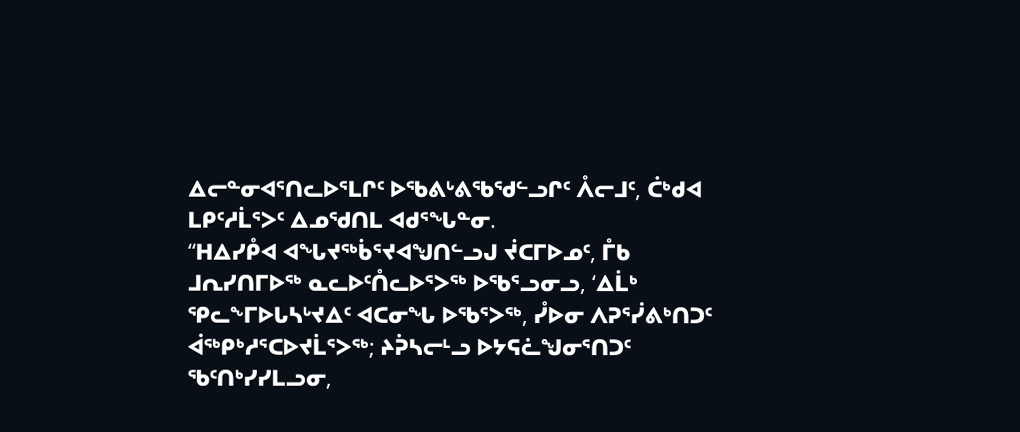ᐃᓕᓐᓂᐊᕐᑎᓚᐅᕐᒪᒋᑦ ᐅᖃᕕᒡᕕᖃᖁᓪᓗᒋᑦ ᐰᓕᒧᑦ, ᑖᒃᑯᐊ ᒪᑭᑦᓱᒫᕐᐳᑦ ᐃᓄᖁᑎᒪ ᐊᑯᕐᖓᓐᓂ.
“ᕼᐃᓯᑬᐊ ᐊᖓᔪᖅᑳᕐᔪᐊᖑᑎᓪᓗᒍ ᔫᑕᒥᐅᓄᑦ, ᒤᑲ ᒧᕆᓯᑎᒥᐅᖅ ᓇᓚᐅᑦᑍᓚᐅᕐᐳᖅ ᐅᖃᕐᓗᓂᓗ, ‘ᐃᒫᒃ ᕿᓚᖕᒥᐅᒐᓴᒡᔪᐃᑦ ᐊᑕᓂᖓ ᐅᖃᕐᐳᖅ, ᓮᐅᓂ ᐱᕈᕐᓰᕕᒃᑎᑐᑦ ᐋᖅᑭᒃᓱᕐᑕᐅᔪᒫᕐᐳᖅ; ᔨᕉᓴᓕᒻᓗ ᐅᔭᕋᓛᖑᓂᕐᑎᑐᑦ ᖃᑦᑎᒃᓯᓯᒪᓗᓂ,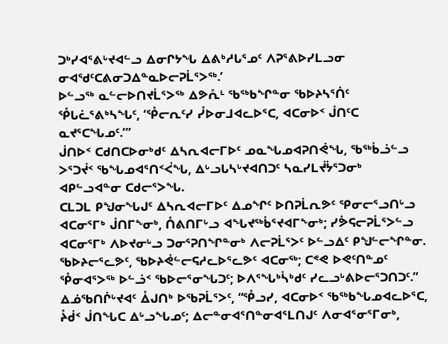ᑐᒃᓯᐊᕐᕕᒡᔪᐊᓪᓗ ᐃᓂᒋᔭᖓ ᐃᕕᒃᓱᒐᕐᓄᑦ ᐱᕈᕐᕕᐅᓯᒪᓗᓂ ᓂᐊᖁᑦᑕᕕᓂᑐᐃᓐᓇᐅᓕᕈᒫᕐᐳᖅ.’
ᐅᓪᓗᖅ ᓇᓪᓕᐅᑎᔪᒫᕐᐳᖅ ᐃᕗᕅᒻ ᖃᖅᑲᖏᓐᓂ ᖃᐅᔨᓴᕐᑏᑦ ᕾᒐᓛᕐᕕᒃᓴᖓᑦ, ‘ᕾᓕᕆᑦᓯ ᓮᐅᓂᒧᐊᓚᐅᕐᑕ, ᐊᑕᓂᐅᑉ ᒎᑎᑦᑕ ᓇᔪᕐᑕᖓᓄᑦ.’”
ᒎᑎᐅᑉ ᑕᑯᑎᑕᐅᓂᒃᑯᑦ ᐃᓴᕆᐊᓕᒥᐅᑦ ᓄᓇᖓᓄᐊᕈᑎᕚᖓ, ᖃᖅᑳᓘᓪᓗ ᐳᕐᑐᔫᑉ ᖃᖓᓄᐊᕐᑎᑉᐹᖓ, ᐃᒡᓗᒐᓴᒡᔪᐊᑎᑐᑦ ᓴᓇᓯᒪᔫᔮᕐᑐᓂᒃ ᐊᑭᓪᓗᐊᓐᓂ ᑕᑯᓕᕐᐳᖓ.
ᑕᒪᑐᒪ ᑭᖑᓂᖓᒍᑦ ᐃᓴᕆᐊᓕᒥᐅᑦ ᐃᓄᖏᑦ ᐅᑎᕈᒫᕆᕗᑦ ᕿᓂᓕᕐᓗᑎᒡᓗ ᐊᑕᓂᕐᒥᒃ ᒎᑎᒥᖕᓂᒃ, ᑍᕕᑎᒥᒡᓗ ᐊᖓᔪᖅᑳᕐᔪᐊᒥᖕᓂᒃ; ᓯᕘᕋᓕᕈᒫᕐᐳᓪᓗ ᐊᑕᓂᕐᒥᒃ ᐱᐅᔪᓂᒡᓗ ᑐᓂᕐᕈᑎᖏᓐᓂᒃ ᐱᓕᕈᒫᕐᐳᑦ ᐅᓪᓗᐃᑦ ᑭᖑᓪᓕᖏᓐᓂ.
ᖃᐅᔨᓕᕐᓚᕗᑦ, ᖃᐅᔨᕚᓪᓕᕋᓱᓚᐅᕐᓚᕗᑦ ᐊᑕᓂᖅ; ᑕᕝᕙ ᐅᕙᑦᑎᓐᓄᑦ ᕾᓂᐊᕐᐳᖅ ᐅᓪᓘᑉ ᖃᐅᓕᕐᓂᖓᑐᑦ; ᐅᐱᕐᖓᒃᓵᒃᑯᑦ ᓯᓚᓗᒡᕕᐅᓕᕐᑐᑎᑐᑦ.”
ᐃᓅᖃᑎᒌᒡᔪᐊᑦ ᐂᒍᑎᒃ ᐅᖃᕈᒫᕐᐳᑦ, “ᕾᓗᓯ, ᐊᑕᓂᐅᑉ ᖃᖅᑲᖓᓄᐊᓚᐅᕐᑕ, ᔧᑰᑉ ᒎᑎᖓᑕ ᐃᒡᓗᖓᓄᑦ; ᐃᓕᓐᓂᐊᕐᑎᓐᓂᐊᕐᒪᑎᒍᑦ ᐱᓂᐊᕐᓂᕐᒥᓂᒃ,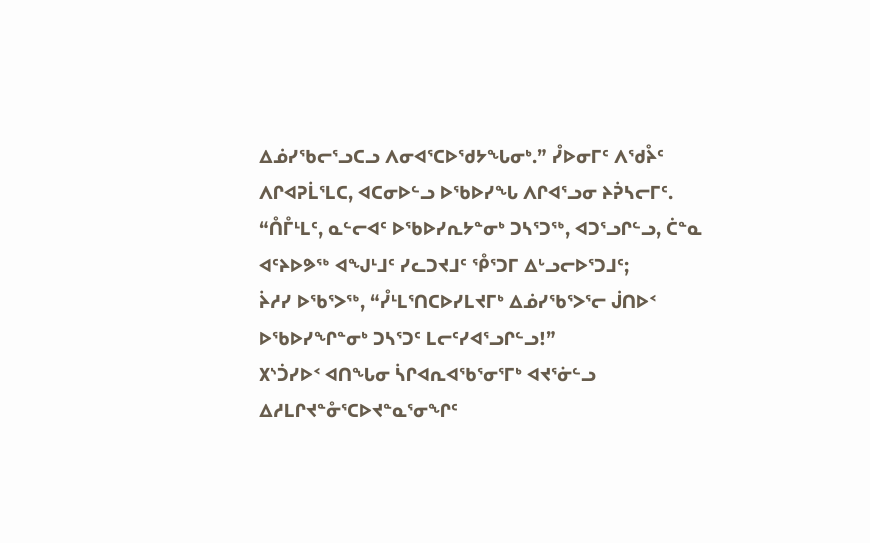ᐃᓅᓯᖃᓕᕐᓗᑕᓗ ᐱᓂᐊᕐᑕᐅᖁᔭᖓᓂᒃ.” ᓮᐅᓂᒥᑦ ᐱᖁᔧᑦ ᐱᒋᐊᕈᒫᕐᒪᑕ, ᐊᑕᓂᐅᓪᓗ ᐅᖃᐅᓯᖓ ᐱᒋᐊᕐᓗᓂ ᔨᕉᓴᓕᒥᑦ.
“ᑍᒤᒻᒪᑦ, ᓇᓪᓕᐊᑦ ᐅᖃᐅᓯᕆᔭᓐᓂᒃ ᑐᓴᕐᑐᖅ, ᐊᑐᕐᓗᒋᓪᓗ, ᑖᓐᓇ ᐊᑦᔨᐅᕗᖅ ᐊᖑᒻᒧᑦ ᓯᓚᑐᔪᒧᑦ ᕾᕐᑐᒥ ᐃᒡᓗᓕᐅᕐᑐᒧᑦ;
ᔩᓱᓯ ᐅᖃᕐᐳᖅ, “ᓮᒻᒪᕐᑎᑕᐅᓯᒪᔪᒥᒃ ᐃᓅᓯᖃᕐᐳᕐᓕ ᒎᑎᐅᑉ ᐅᖃᐅᓯᖏᓐᓂᒃ ᑐᓴᕐᑐᑦ ᒪᓕᑦᓯᐊᕐᓗᒋᓪᓗ!”
᙭ᔅᑑᓯᐅᑉ ᐊᑎᖓᓂ ᓵᒋᐊᕆᐊᖃᕐᓂᕐᒥᒃ ᐊᔪᕐᓃᓪᓗ ᐃᓱᒪᒋᔪᓐᓁᕐᑕᐅᔪᓐᓇᕐᓂᖏᑦ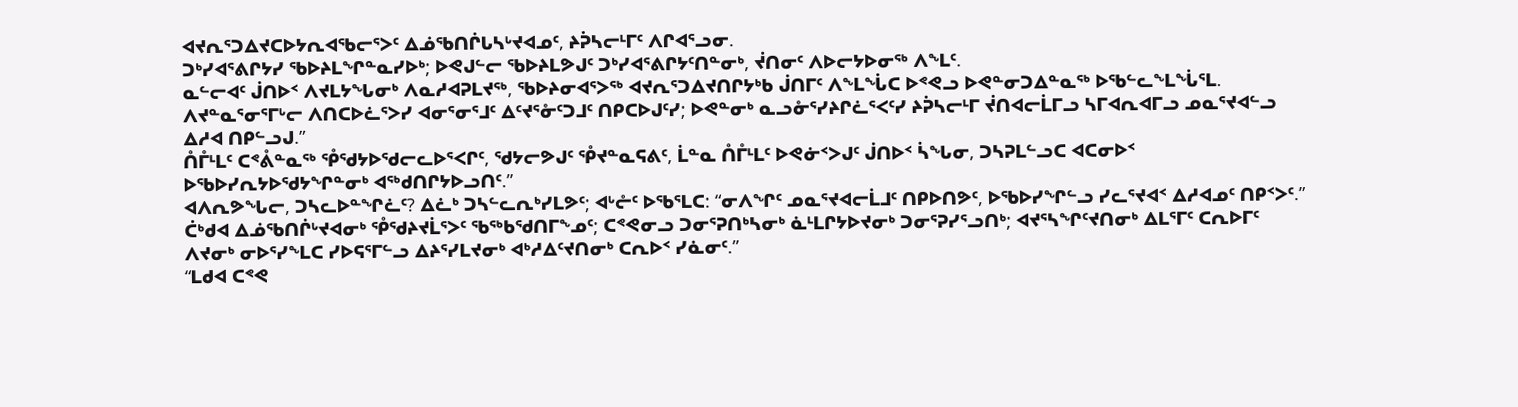ᐊᔪᕆᕐᑐᐃᔪᑕᐅᔭᕆᐊᖃᓕᕐᐳᑦ ᐃᓅᖃᑎᒌᒐᓴᒡᔪᐊᓄᑦ, ᔨᕉᓴᓕᒻᒥᑦ ᐱᒋᐊᕐᓗᓂ.
ᑐᒃᓯᐊᕐᕕᒋᔭᓯ ᖃᐅᔨᒪᖏᓐᓇᓯᐅᒃ; ᐅᕙᒍᓪᓕ ᖃᐅᔨᒪᕗᒍᑦ ᑐᒃᓯᐊᕐᕕᒋᔭᑦᑎᓐᓂᒃ, ᔫᑎᓂᑦ ᐱᐅᓕᔭᐅᓂᖅ ᐱᖕᒪᑦ.
ᓇᓪᓕᐊᑦ ᒎᑎᐅᑉ ᐱᔪᒪᔭᖓᓂᒃ ᐱᓇᓱᐊᕈᒪᔪᖅ, ᖃᐅᔨᓂᐊᕐᐳᖅ ᐊᔪᕆᕐᑐᐃᔪᑎᒋᔭᒃᑲ ᒎᑎᒥᑦ ᐱᖕᒪᖔᑕ ᐅᕝᕙᓗ ᐅᕙᓐᓂᑐᐃᓐᓇᖅ ᐅᖃᓪᓚᖕᒪᖔᕐᒪ.
ᐱᔪᓐᓇᕐᓂᕐᒥᒡᓕ ᐱᑎᑕᐅᓛᕐᐳᓯ ᐊᓂᕐᓂᕐᒧᑦ ᐃᑦᔪᕐᓁᑦᑐᒧᑦ ᑎᑭᑕᐅᒍᑦᓯ; ᐅᕙᓐᓂᒃ ᓇᓗᓁᕐᓯᔨᒋᓛᕐᐸᑦᓯ ᔨᕉᓴᓕᒻᒥ ᔫᑎᐊᓕᒫᒥᓗ ᓴᒥᐊᕆᐊᒥᓗ ᓄᓇᕐᔪᐊᓪᓗ ᐃᓱᐊ ᑎᑭᓪᓗᒍ.”
ᑍᒤᒻᒪᑦ ᑕᕝᕔᓐᓇᖅ ᕾᖁᔭᐅᖁᓕᓚᐅᕐᐸᒋᑦ, ᖁᔭᓕᕗᒍᑦ ᕾᔪᓐᓇᕋᕕᑦ, ᒫᓐᓇ ᑍᒤᒻᒪᑦ ᐅᕙᓃᑉᐳᒍᑦ ᒎᑎᐅᑉ ᓵᖓᓂ, ᑐᓴᕈᒪᓪᓗᑕ ᐊᑕᓂᐅᑉ ᐅᖃᐅᓯᕆᔭᐅᖁᔭᖏᓐᓂᒃ ᐊᖅᑯᑎᒋᔭᐅᓗᑎᑦ.”
ᐊᐱᕆᕗᖓᓕ, ᑐᓴᓚᐅᓐᖏᓛᑦ? ᐃᓛᒃ ᑐᓴᓪᓚᕆᒃᓯᒪᕗᑦ; ᐊᒡᓔᑦ ᐅᖃᕐᒪᑕ: “ᓂᐱᖏᑦ ᓄᓇᕐᔪᐊᓕᒫᒧᑦ ᑎᑭᐅᑎᕗᑦ, ᐅᖃᐅᓯᖏᓪᓗ ᓯᓚᕐᔪᐊᑉ ᐃᓱᐊᓄᑦ ᑎᑭᑉᐳᑦ.”
ᑖᒃᑯᐊ ᐃᓅᖃᑎᒌᒡᔪᐊᓂᒃ ᕾᖁᔨᔪᒫᕐᐳᑦ ᖃᖅᑲᖁᑎᒥᖕᓄᑦ; ᑕᕝᕙᓂᓗ ᑐᓂᕐᕈᑎᒃᓴᓂᒃ ᓈᒻᒪᒋᔭᐅᔪᓂᒃ ᑐᓂᕐᕈᓯᕐᓗᑎᒃ; ᐊᔪᕐᓴᖏᑦᔪᑎᓂᒃ ᐃᒪᕐᒥᑦ ᑕᕆᐅᒥᑦ ᐱᔪᓂᒃ ᓂᐅᕐᓯᖕᒪᑕ ᓯᐅᕋᕐᒥᓪᓗ ᐃᔨᕐᓯᒪᔪᓂᒃ ᐊᒃᓱᐃᑦᔪᑎᓂᒃ ᑕᕆᐅᑉ ᓯᓈᓂᑦ.”
“ᒪᑯᐊ ᑕᕝᕙ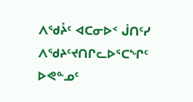ᐱᖁᔧᑦ ᐊᑕᓂᐅᑉ ᒎᑎᑦᓯ ᐱᖁᔨᑦᔪᑎᒋᓚᐅᕐᑕᖏᑦ ᐅᕙᓐᓄᑦ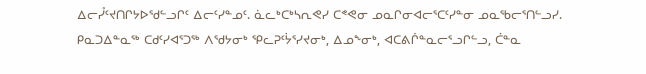ᐃᓕᓮᑦᔪᑎᒋᔭᐅᖁᓪᓗᒋᑦ ᐃᓕᑦᓯᓐᓄᑦ. ᓈᓚᒃᑕᒃᓴᕆᕙᓯ ᑕᕝᕙᓂ ᓄᓇᒋᓂᐊᓕᕐᑕᑦᓯᓐᓂ ᓄᓇᖃᓕᕐᑎᓪᓗᓯ.
ᑭᓇᑐᐃᓐᓇᖅ ᑕᑯᑦᓯᐊᕐᑐᖅ ᐱᖁᔭᓂᒃ ᕿᓚᕈᑦᔮᕐᓯᔪᓂᒃ, ᐃᓄᖕᓂᒃ, ᐊᑕᕕᒌᓐᓇᓕᕐᓗᒋᓪᓗ, ᑖᓐᓇ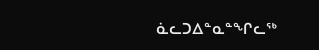ᓈᓚᑐᐃᓐᓇᓐᖏᓚᖅ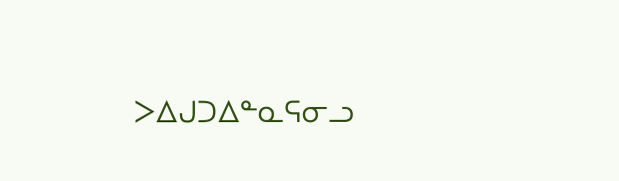ᐳᐃᒍᑐᐃᓐᓇᕋᓂᓗ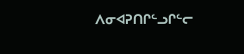ᐱᓂᐊᕈᑎᒋᓪᓗᒋᓪᓕ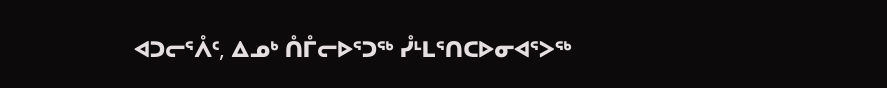ᐊᑐᓕᕐᐰᑦ, ᐃᓄᒃ ᑍᒤᓕᐅᕐᑐᖅ ᓮᒻᒪᕐᑎᑕᐅᓂᐊᕐᐳᖅ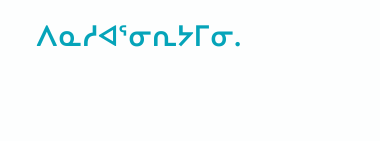ᐱᓇᓱᐊᕐᓂᕆᔭᒥᓂ.